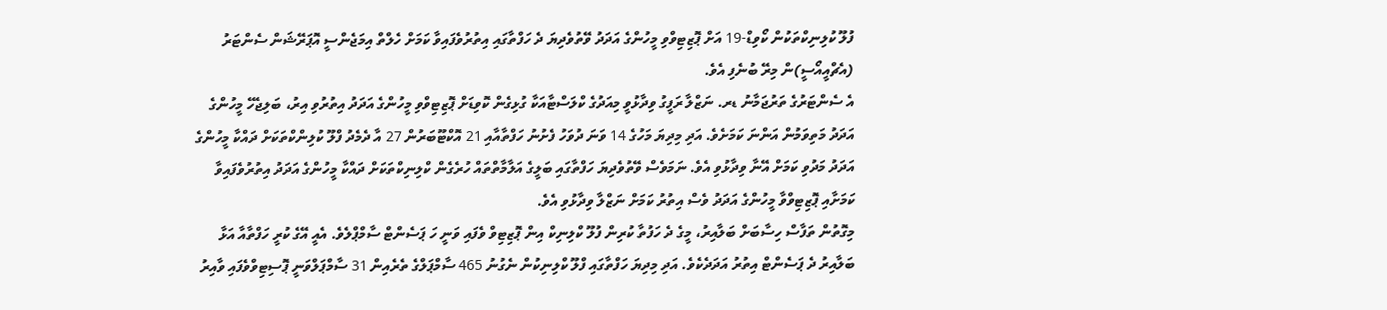ފުލޫ ކުލިނިކްތަކުން ކޯވިޑް-19 އަށް ޕޮޒިޓިވްވި މީހުންގެ އަދަދު ވޭތުވެދިޔަ ދެ ހަފްތާގައި އިތުރުވެފައިވާ ކަމަށް ހެލްތް އިމަޖެންސީ އޮޕަރޭޝަން ސެންޓަރު (އެޗްއީއޯސީ)ން މިރޭ ބުނެފި އެވެ.
އެ ސެންޓަރުގެ ތަރުޖަމާނު ޑރ. ނަޒްލާ ރަފީގު ވިދާޅުވީ މިއަދުގެ ކްލަސްޓާއަކާ ގުޅިގެން ކޮވިޑަށް ޕޮޒިޓިވްވި މީހުންގެ އަދަދު އިތުރުވި އިރު، ބަލިޖެހޭ މީހުންގެ އަދަދު މަތިވަމުން އަންނަ ކަމަށެވެ. އަދި މިދިޔަ މަހުގެ 14 ވަނަ ދުވަހު ފެށުނު ހަފްތާއާއި 21 އޮކްޓޫބަރުން 27 އާ ދެމެދު ފްލޫ ކުލިންކްތަކަށް ދައްކާ މީހުންގެ އަދަދު މަދުވި ކަމަށް އޭނާ ވިދާޅުވި އެވެ. ނަމަވެސް ވޭތުވެދިޔަ ހަފްތާގައި ބަލީގެ އަލާމާތްތައް ހުރެގެން ކްލިނިކްތަކަށް ދައްކާ މީހުންގެ އަދަދު އިތުރުވެފައިވާ ކަމަށާއި ޕޮޒިޓިވްވާ މީހުންގެ އަދަދު ވެސް އިތުރު ކަމަށް ނަޒްލާ ވިދާޅުވި އެވެ.
މިގޮތުން ތަފާސް ހިސާބަށް ބަލާއިރު، މީގެ ދެ ހަފުތާ ކުރިން ފުލޫ ކްލިނިކް އިން ޕޮޒިޓިވް ވެފައި ވަނީ ހަ ޕަސެންޓް ސާމްޕްލެވެ. އެއީ އޭގެ ކުރީ ހަފްތާއާ އަޅާ ބަލާއިރު ދެ ޕަސެންޓް އިތުރު އަދަދެކެވެ. އަދި މިދިޔަ ހަފްތާގައި ފްލޫ ކްލިނިކުން ނެގުނު 465 ސާމްޕަލްގެ ތެރެއިން 31 ސާމްޕަލްވަނީ ޕޮސިޓިވްވެފައި ވާއިރު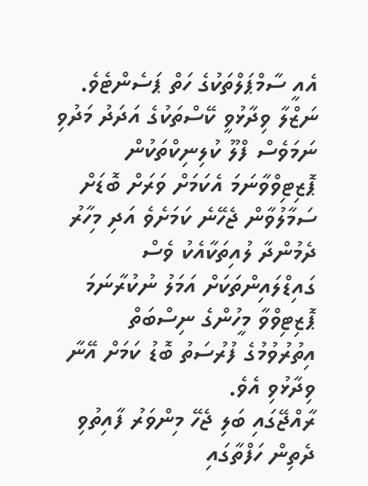އެއީ ސާމްޕަލްތަކުގެ ހަތް ޕަސެންޓެވެ.
ނަޒްލާ ވިދާޅުވީ ކޭސްތަކުގެ އަދަދު މަދުވި ނަމަވެސް ފްލޫ ކުލިނިކްތަކުން ޕޮޒިޓިވްވާނަމަ އެކަމަށް ވަރަށް ބޮޑަށް ސަމާލުވާން ޖެހޭނެ ކަމަށެވެ އަދި މިހާރު ދެމުންދާ ލުއިތަކާއެކު ވެސް ގައިޑްލައިންތަކަށް އަމަލު ނުކުރާނަމަ ޕޮޒިޓިވްވާ މީހުންގެ ނިސްބަތް އިތުރުވުމުގެ ފުރުސަތު ބޮޑު ކަމަށް އޭނާ ވިދާޅުވި އެވެ.
ރާއްޖޭގައި ބަލި ޖެހޭ މިންވަރު ފާއިތުވި ދެތިން ހަފްތާގައި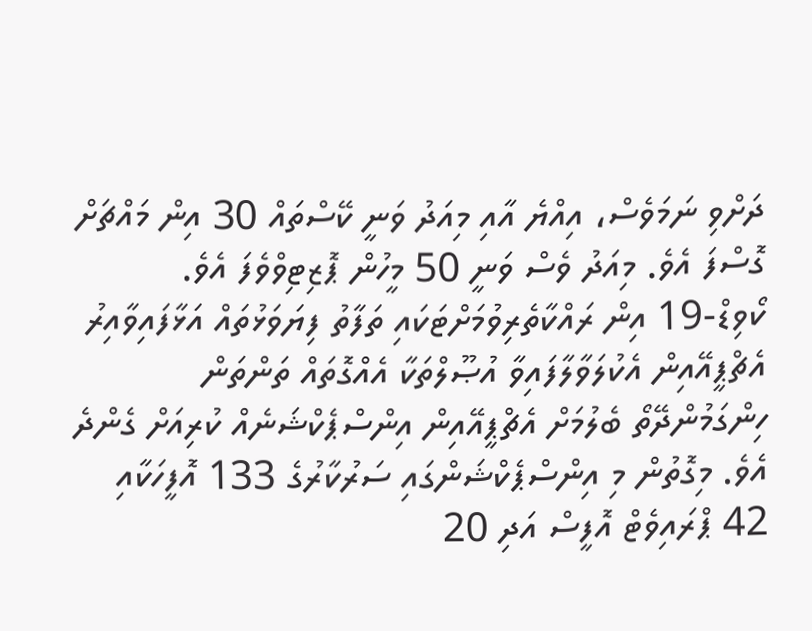ދަށްވި ނަމަވެސް، އިއްޔެ އާއި މިއަދު ވަނީ ކޭސްތައް 30 އިން މައްޗަށް ގޮސްފަ އެވެ. މިއަދު ވެސް ވަނީ 50 މީހުން ޕޮޒިޓިވްވެފަ އެވެ.
ކޯވިޑް-19 އިން ރައްކާތެރިވުމަށްޓަކައި ތަފާތު ފިޔަވަޅުތައް އަޅާފައިވާއިރު އެޗްޕީއޭއިން އެކުލަވާލާފައިވާ އުޞޫލްތަކާ އެއްގޮތައް ތަންތަން ހިންގަމުންދޭތޯ ބެލުމަށް އެޗްޕީއޭއިން އިންސްޕެކްޝަނެއް ކުރިއަށް ގެންދެ އެވެ. މިގޮތުން މި އިންސްޕެކްޝަންގައި ސަރުކާރުގެ 133 އޮފީހަކާއި 42 ޕްރައިވެޓް އޮފީސް އަދި 20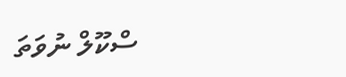ސްކޫލް ނުވަތަ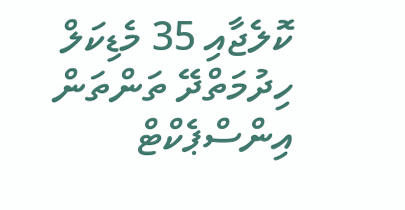ކޮލެޖާއި 35 މެޑިކަލް ހިދުމަތްދޭ ތަންތަން އިންސްޕެކްޓް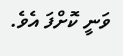ވަނީ ކޮށްފަ އެވެ.